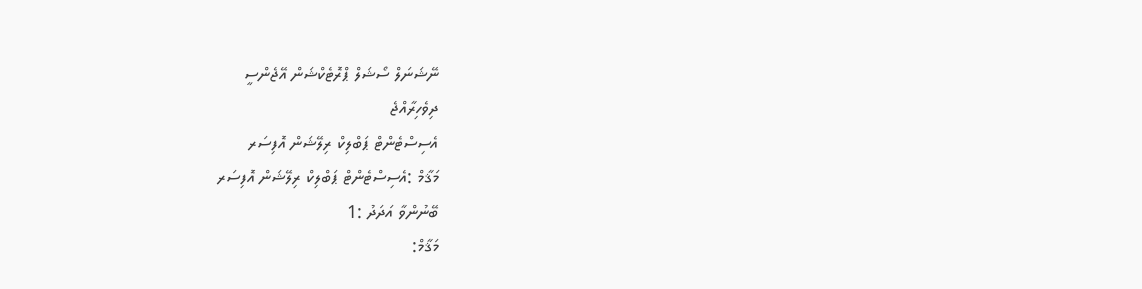ނޭޝަނަލް ސޯޝަލް ޕްރޮޓެކްޝަން އޭޖެންސީ
ދިވެހިރާއްޖެ
އެސިސްޓެންޓް ޕަބްލިކް ރިލޭޝަން އޮފިސަރ
މަޤާމް :އެސިސްޓެންޓް ޕަބްލިކް ރިލޭޝަން އޮފިސަރ
ބޭނުންވާ އަދަދު :1
މަޤާމް: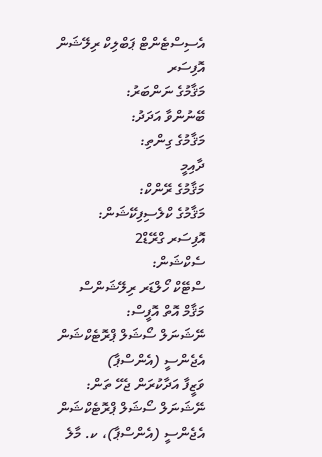އެސިސްޓެންޓް ޕަބްލިކް ރިލޭޝަން އޮފިސަރ
މަޤާމުގެ ނަންބަރު:
ބޭނުންވާ އަދަދު:
މަޤާމުގެ ގިންތި:
ދާއިމީ
މަޤާމުގެ ރޭންކް:
މަޤާމުގެ ކްލެސިފިކޭޝަން:
އޮފިސަރ ގްރޭޑް2
ސެކްޝަން:
ސްޓޭކް ހޯލްޑަރ ރިލޭޝަންސް
މަޤާމް އޮތް އޮފީސް:
ނޭޝަނަލް ސޯޝަލް ޕްރޮޓެކްޝަން އެޖެންސީ (އެންސްޕާ)
ވަޒީފާ އަދާކުރަން ޖެހޭ ތަން:
ނޭޝަނަލް ސޯޝަލް ޕްރޮޓެކްޝަން އެޖެންސީ (އެންސްޕާ)، ކ. މާލެ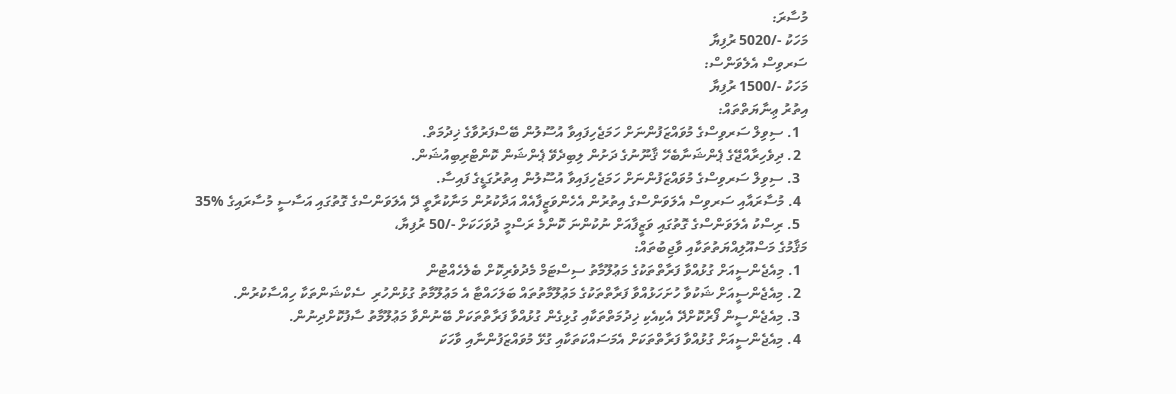މުސާރަ:
މަހަކު -/5020 ރުފިޔާ
ސަރވިސް އެލެވަންސް:
މަހަކު -/1500 ރުފިޔާ
އިތުރު ޢިނާޔަތްތައް:
  1. ސިވިލް ސަރވިސްގެ މުވައްޒަފުންނަށް ހަމަޖެހިފައިވާ އުސޫލުން ބޭސްފަރުވާގެ ޚިދުމަތް.
  2. ދިވެހިރާއްޖޭގެ ޕެންޝަނާބެހޭ ޤާނޫނުގެ ދަށުން ލިބިދެވޭ ޕެންޝަން ކޮންޓްރިބިއުޝަން.
  3. ސިވިލް ސަރވިސްގެ މުވައްޒަފުންނަށް ހަމަޖެހިފައިވާ އުސޫލުން އިތުރުގަޑީގެ ފައިސާ.
  4. މުސާރައާއި ސަރވިސް އެލަވަންސްގެ އިތުރުން އެހެންވަޒީފާއެއް އަދާކުރުން މަނާކުރާތީ ދޭ އެލަވަންސްގެ ގޮތުގައި އަސާސީ މުސާރައިގެ %35
  5. ރިސްކު އެލަވަންސްގެ ގޮތުގައި ވަޒީފާއަށް ނުކުންނަ ކޮންމެ ރަސްމީ ދުވަހަކަށް -/50 ރުފިޔާ،
މަޤާމުގެ މަސްއޫލިއްޔަތުތަކާއި ވާޖިބުތައް:
  1. މިއެޖެންސީއަށް ގުޅުއްވާ ފަރާތްތަކުގެ މަޢުލޫމާތު ސިސްޓަމް މެދުވެރިކޮށް ބެލެހެއްޓުން
  2. މިއެޖެންސީއަށް ޝަކުވާ ހުށަހަޅުއްވާ ފަރާތްތަކުގެ މަޢުލޫމާތުތައް ބަލަހައްޓާ އެ މަޢުލޫމާތު ގުޅުންހުރި  ސެކްޝަންތަކާ ހިއްސާކުރުން.
  3. މިއެޖެންސީން ފޯރުކޮށްދޭ އެކިއެކި ޚިދުމަތްތަކާއި ގުޅިގެން ގުޅުއްވާ ފަރާތްތަކަށް ބޭނުންވާ މަޢުލޫމާތު ސާފުކޮށްދިނުން.
  4. މިއެޖެންސީއަށް ގުޅުއްވާ ފަރާތްތަކަށް އެމަސައްކަތަކާއި ގުޅޭ މުވައްޒަފުންނާއި ވާހަކަ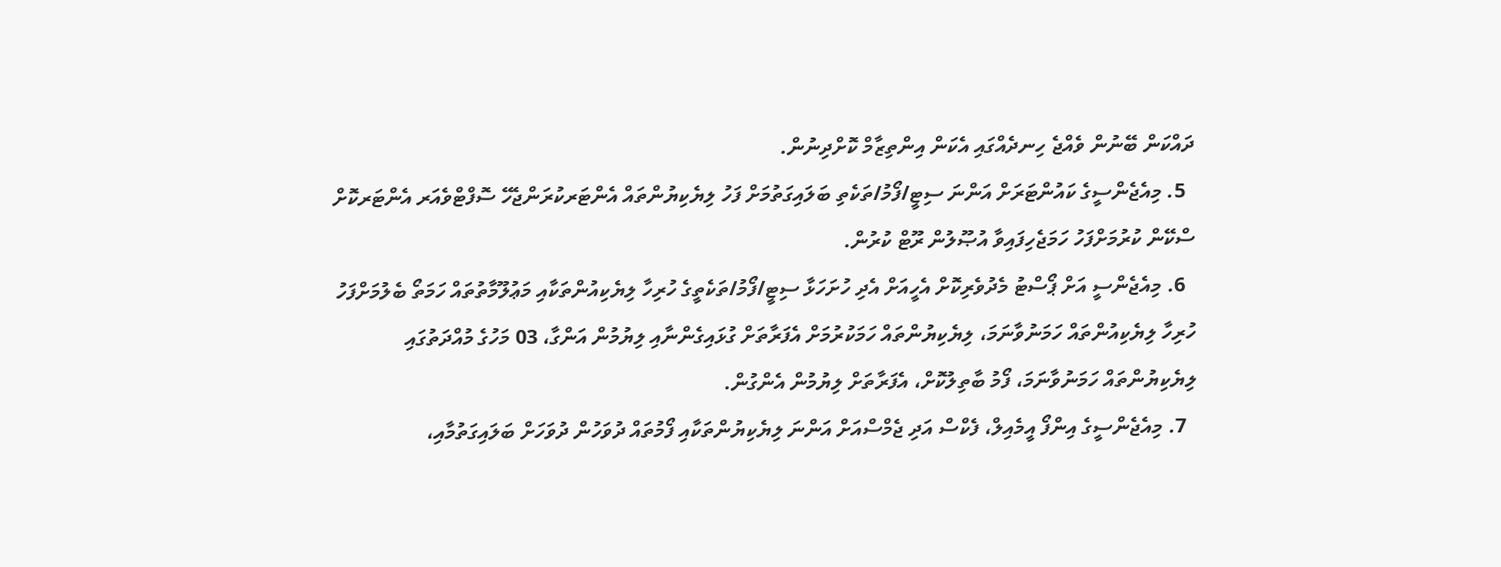ދައްކަން ބޭނުން ވެއްޖެ ހިނދެއްގައި އެކަން އިންތިޒާމް ކޮށްދިނުން.
  5. މިއެޖެންސީގެ ކައުންޓަރަށް އަންނަ ސިޓީ/ފޯމު/ތަކެތި ބަލައިގަތުމަށް ފަހު ލިޔެކިޔުންތައް އެންޓަރކުރަންޖެހޭ ސޮފްޓްވެއަރ އެންޓަރކޮށް ސްކޭން ކުރުމަށްފަހު ހަމަޖެހިފައިވާ އުޞޫލުން ރޫޓް ކުރުން.
  6. މިއެޖެންސީ އަށް ޕޯސްޓު މެދުވެރިކޮށް އެހީއަށް އެދި ހުށަހަޅާ ސިޓީ/ފޯމު/ތަކެތީގެ ހުރިހާ ލިޔެކިއުންތަކާއި މަޢުލޫމާތުތައް ހަމަތޯ ބެލުމަށްފަހު ހުރިހާ ލިޔެކިއުންތައް ހަމަނުވާނަމަ، ލިޔެކިޔުންތައް ހަމަކުރުމަށް އެފަރާތަށް ގުޅައިގެންނާއި ލިޔުމުން އަންގާ، 03 މަހުގެ މުއްދަތުގައި ލިޔެކިޔުންތައް ހަމަނުވާނަމަ، ފޯމު ބާތިލުކޮށް، އެފަރާތަށް ލިޔުމުން އެންގުން.
  7. މިއެޖެންސީގެ އިންފޯ އީމެއިލް، ފެކްސް އަދި ޖެމްސްއަށް އަންނަ ލިޔެކިޔުންތަކާއި ފޯމުތައް ދުވަހުން ދުވަހަށް ބަލައިގަތުމާއި،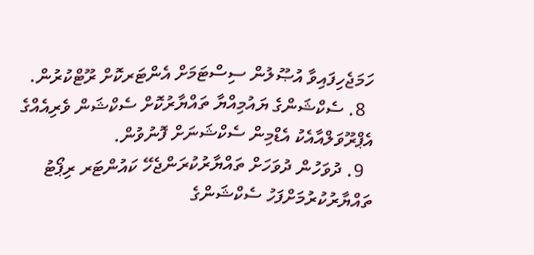ހަމަޖެހިފައިވާ އުޞޫލުން ސިސްޓަމަށް އެންޓަރކޮށް ރޫޓްކުރުން.
  8. ސެކްޝަންގެ ޔައުމިއްޔާ ތައްޔާރުކޮށް ސެކްޝަން ވެރިއެއްގެ އެޕްރޫވަލްއާއެކު އެޑްމިން ސެކްޝަނަށް ފޮނުވުން.
  9. ދުވަހުން ދުވަހަށް ތައްޔާރުކުރަންޖެހޭ ކައުންޓަރ ރިޕޯޓު ތައްޔާރުކުރުމަށްފަހު ސެކްޝަންގެ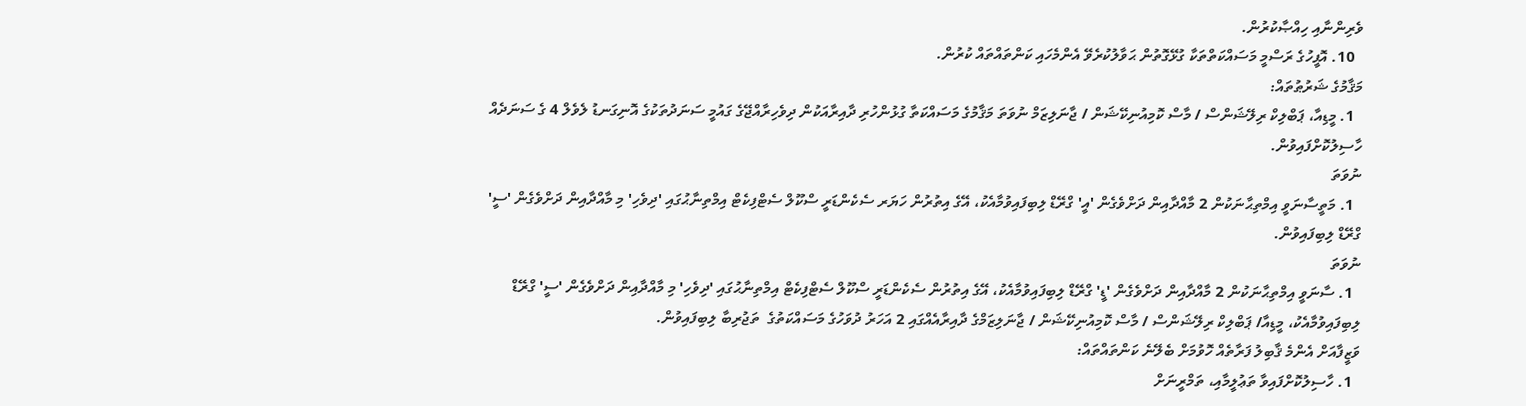ވެރިންނާއި ހިއްޞާކުރުން.
  10. އޮފީހުގެ ރަސްމީ މަސައްކަތްތަކާ ގުޅޭގޮތުން ޙަވާލުކުރެވޭ އެންމެހައި ކަންތައްތައް ކުރުން.
މަޤާމުގެ ޝަރުޠުތައް:
  1. މީޑިއާ، ޕަބްލިކް ރިލޭޝަންސް / މާސް ކޮމިއުނިކޭޝަން / ޖާނަލިޒަމް ނުވަތަ މަޤާމުގެ މަސައްކަތާ ގުޅުންހުރި ދާއިރާއަކުން ދިވެހިރާއްޖޭގެ ގައުމީ ސަނަދުތަކުގެ އޮނިގަނޑު ލެވެލް 4 ގެ ސަނަދެއް ހާސިލުކޮށްފައިވުން.
ނުވަތަ
  1. މަތީސާނަވީ އިމްތިޙާނަކުން 2 މާއްދާއިން ދަށްވެގެން 'އީ' ގްރޭޑް ލިބިފައިވުމާއެކު، އޭގެ އިތުރުން ހަޔަރ ސެކެންޑަރީ ސްކޫލް ސެޓްފިކެޓް އިމްތިނާޙުގައި 'ދިވެހި' މި މާއްދާއިން ދަށްވެގެން 'ސީ' ގްރޭޑް ލިބިފައިވުން.
ނުވަތަ
  1. ސާނަވީ އިމްތިޙާނަކުން 2 މާއްދާއިން ދަށްވެގެން 'ޑީ' ގްރޭޑް ލިބިފައިވުމާއެކު، އޭގެ އިތުރުން ސެކެންޑަރީ ސްކޫލް ސެޓްފިކެޓް އިމްތިނާޙުގައި 'ދިވެހި' މި މާއްދާއިން ދަށްވެގެން 'ސީ' ގްރޭޑް ލިބިފައިވުމާއެކު، މީޑިއާ/ ޕަބްލިކް ރިލޭޝަންސް / މާސް ކޮމިއުނިކޭޝަން / ޖާނަލިޒަމްގެ ދާއިރާއެއްގައި 2 އަހަރު ދުވަހުގެ މަސައްކަތުގެ  ތަޖުރިބާ ލިބިފައިވުން.
ވަޒީފާއަށް އެންމެ ޤާބިލު ފަރާތެއް ހޮވުމަށް ބެލޭނެ ކަންތައްތައް:
  1. ހާސިލުކޮށްފައިވާ ތަޢުލީމާއި، ތަމްރީނަށް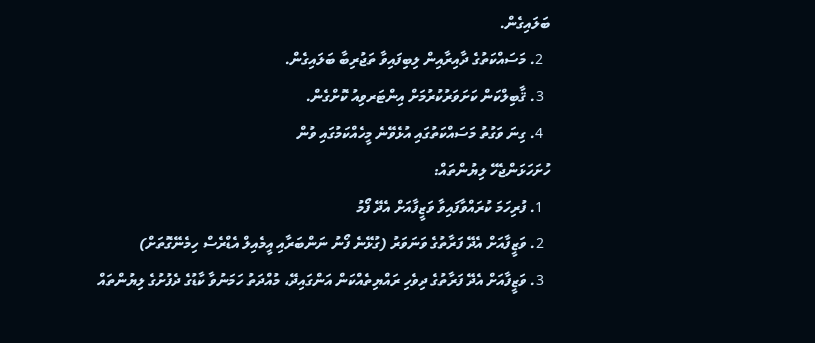ބަލައިގެން.
  2. މަސައްކަތުގެ ދާއިރާއިން ލިބިފައިވާ ތަޖުރިބާ ބަލައިގެން.
  3. ޤާބިލްކަން ކަށަވަރުކުރުމަށް އިންޓަރވިއު ކޮށްގެން.
  4. ގިނަ ވަގުތު މަސައްކަތުގައި އުޅެވޭނެ މީހެއްކަމުގައި ވުން
ހުށަހަޅަންޖެހޭ ލިޔުންތައް:
  1. ފުރިހަމަ ކުރައްވާފައިވާ ވަޒީފާއަށް އެދޭ ފޯމު
  2. ވަޒީފާއަށް އެދޭ ފަރާތުގެ ވަނަވަރު (ގުޅޭނެ ފޯނު ނަންބަރާއި އީމެއިލް އެޑްރެސް ހިމެނޭގޮތަށް)
  3. ވަޒީފާއަށް އެދޭ ފަރާތުގެ ދިވެހި ރައްޔިތެއްކަން އަންގައިދޭ، މުއްދަތު ހަމަނުވާ ކާޑުގެ ދެފުށުގެ ލިޔުންތައް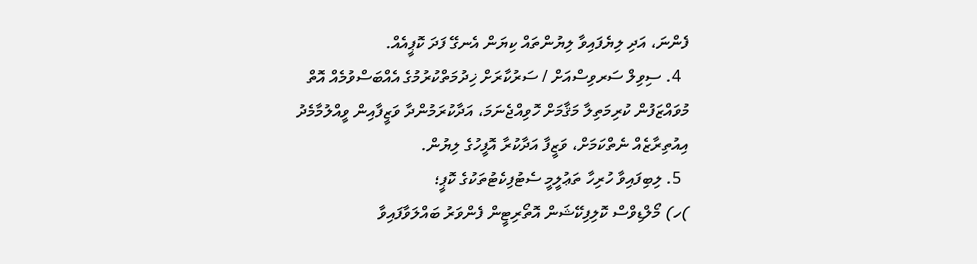ފެންނަ، އަދި ލިޔެފައިވާ ލިޔުންތައް ކިޔަން އެނގޭ ފަދަ ކޮޕީއެއް.
  4. ސިވިލް ސަރވިސްއަށް / ސަރުކާރަށް ޚިދުމަތްކުރުމުގެ އެއްބަސްވުމެއް އޮތް މުވައްޒަފުން ކުރިމަތިލާ މަޤާމަށް ހޮވިއްޖެނަމަ، އަދާކުރަމުންދާ ވަޒީފާއިން ވީއްލުމާމެދު އިއުތިރާޒެއް ނެތްކަމަށް، ވަޒީފާ އަދާކުރާ އޮފީހުގެ ލިޔުން.
  5. ލިބިފައިވާ ހުރިހާ ތަޢުލީމީ ސެޓުފިކެޓުތަކުގެ ކޮޕީ؛
)ހ) މޯލްޑިވްސް ކޮލިފިކޭޝަން އޮތޯރިޓީން ފެންވަރު ބައްލަވާފައިވާ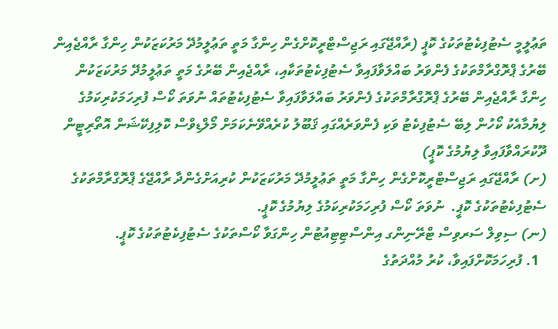ތަޢުލީމީ ސެޓުފިކެޓުތަކުގެ ކޮޕީ (ރާއްޖޭގައި ރަޖިސްޓްރީކޮށްގެން ހިންގާ މަތީ ތަޢުލީމުދޭ މަރުކަޒަކުން ހިންގާ ރާއްޖެއިން ބޭރުގެ ޕްރޮގްރާމްތަކުގެ ފެންވަރު ބައްލަވާފައިވާ ސެޓުފިކެޓުތަކާއި، ރާއްޖެއިން ބޭރުގެ މަތީ ތަޢުލީމުދޭ މަރުކަޒަކުން ހިންގާ ރާއްޖެއިން ބޭރުގެ ޕްރޮގްރާމްތަކުގެ ފެންވަރު ބައްލަވާފައިވާ ސެޓުފިކެޓުތައް ނުވަތަ ކޯސް ފުރިހަމަކުރިކަމުގެ ލިޔުމާއެކު ކޯހުން ލިބޭ ސެޓުފިކެޓު ވަކި ފެންވަރެއްގައި ޤަބޫލު ކުރެއްވޭނެކަމަށް މޯލްޑިވްސް ކޮލިފިކޭޝަން އޮތޯރިޓީން ދޫކުރައްވާފައިވާ ލިޔުމުގެ ކޮޕީ)
(ށ) ރާއްޖޭގައި ރަޖިސްޓްރީކޮށްގެން ހިންގާ މަތީ ތަޢުލީމުދޭ މަރުކަޒަކުން ކުރިއަށްގެންދާ ރާއްޖޭގެ ޕްރޮގްރާމްތަކުގެ ސެޓުފިކެޓުތަކުގެ ކޮޕީ.  ނުވަތަ ކޯސް ފުރިހަމަކުރިކަމުގެ ލިޔުމުގެ ކޮޕީ.
(ނ) ސިވިލް ސަރވިސް ޓްރޭނިންގ އިންސްޓިޓިއުޓުން ހިންގަވާ ކޯސްތަކުގެ ސެޓުފިކެޓުތަކުގެ ކޮޕީ.
  1. ފުރިހަމަކޮށްފައިވާ، ކުރު މުއްދަތުގެ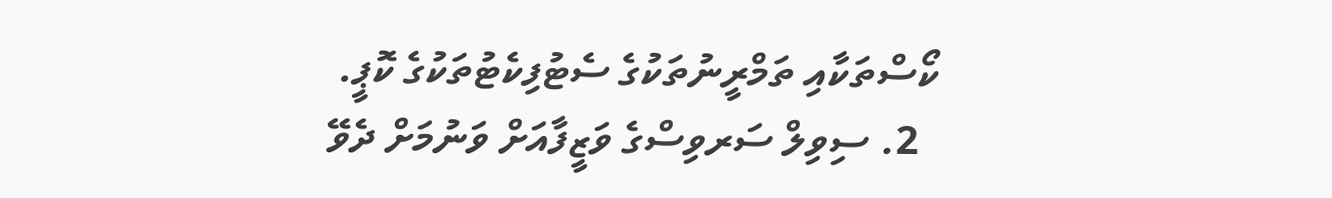ކޯސްތަކާއި ތަމްރީނުތަކުގެ ސެޓުފިކެޓުތަކުގެ ކޮޕީ.
  2. ސިވިލް ސަރވިސްގެ ވަޒީފާއަށް ވަނުމަށް ދެވޭ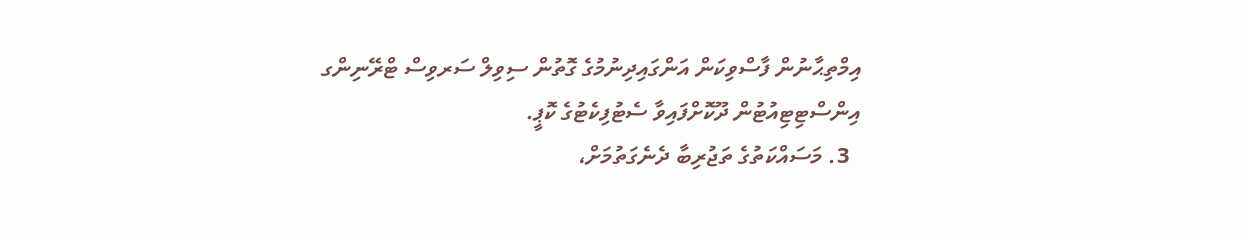އިމްތިޙާނުން ފާސްވިކަން އަންގައިދިނުމުގެ ގޮތުން ސިވިލް ސަރވިސް ޓްރޭނިންގ އިންސްޓިޓިއުޓުން ދޫކޮށްފައިވާ ސެޓުފިކެޓުގެ ކޮޕީ.
  3. މަސައްކަތުގެ ތަޖުރިބާ ދެނެގަތުމަށް،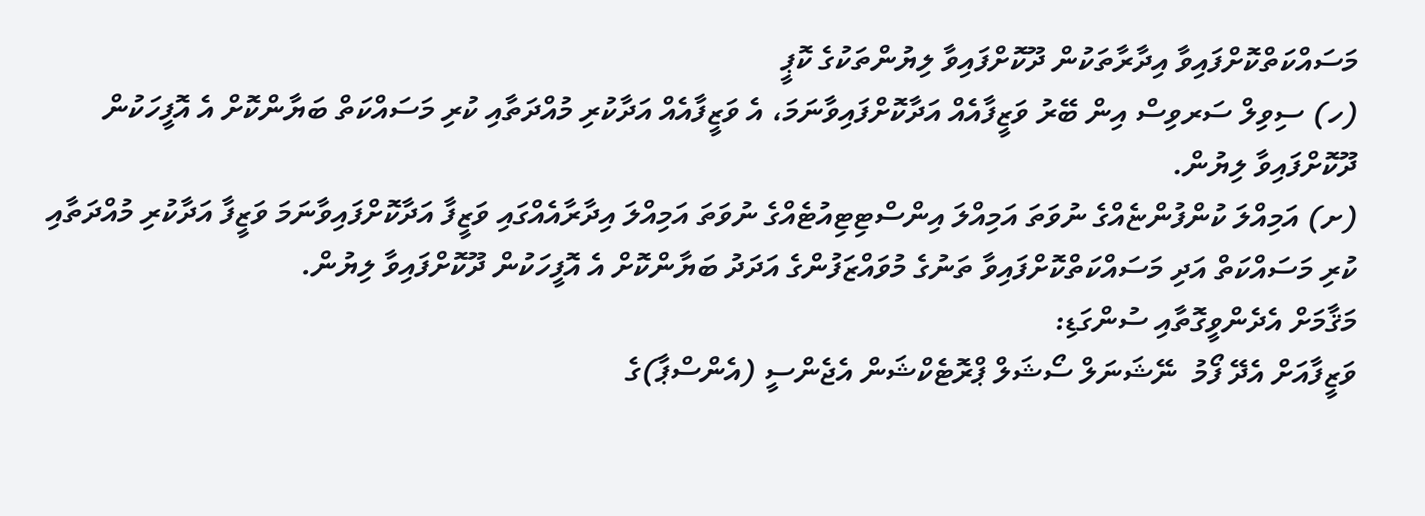މަސައްކަތްކޮށްފައިވާ އިދާރާތަކުން ދޫކޮށްފައިވާ ލިޔުންތަކުގެ ކޮޕީ
(ހ) ސިވިލް ސަރވިސް އިން ބޭރު ވަޒީފާއެއް އަދާކޮށްފައިވާނަމަ، އެ ވަޒީފާއެއް އަދާކުރި މުއްދަތާއި ކުރި މަސައްކަތް ބަޔާންކޮށް އެ އޮފީހަކުން ދޫކޮށްފައިވާ ލިޔުން.
(ށ) އަމިއްލަ ކުންފުންޏެއްގެ ނުވަތަ އަމިއްލަ އިންސްޓިޓިއުޓެއްގެ ނުވަތަ އަމިއްލަ އިދާރާއެއްގައި ވަޒީފާ އަދާކޮށްފައިވާނަމަ ވަޒީފާ އަދާކުރި މުއްދަތާއި ކުރި މަސައްކަތް އަދި މަސައްކަތްކޮށްފައިވާ ތަނުގެ މުވައްޒަފުންގެ އަދަދު ބަޔާންކޮށް އެ އޮފީހަކުން ދޫކޮށްފައިވާ ލިޔުން.
މަޤާމަށް އެދެންވީގޮތާއި ސުންގަޑި:
ވަޒީފާއަށް އެދޭ ފޯމު  ނޭޝަނަލް ސޯޝަލް ޕްރޮޓެކްޝަން އެޖެންސީ (އެންސްޕާ)ގެ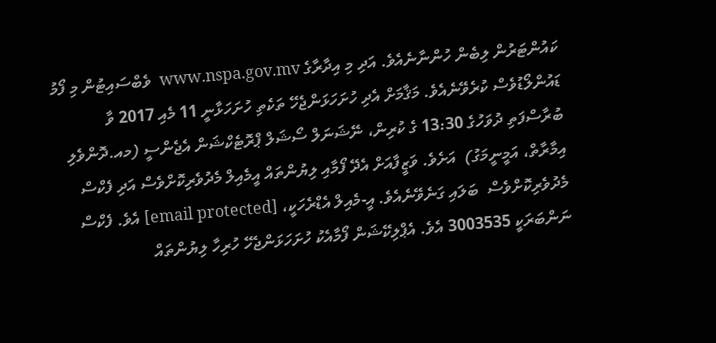ކައުންޓަރުން ލިބެން ހުންނާނެއެވެ. އަދި މި އިދާރާގެ www.nspa.gov.mv  ވެބްސައިޓުން މި ފޯމު ޑައުންލޯޑުވެސް ކުރެވޭނެއެވެ. މަޤާމަށް އެދި ހުށަހަޅަންޖެހޭ ތަކެތި ހުށަހަޅާނީ 11 މެއި 2017 ވާ ބުރާސްފަތި ދުވަހުގެ 13:30 ގެ ކުރިން، ނޭޝަނަލް ސޯޝަލް ޕްރޮޓެކްޝަން އެޖެންސީ (މއ.ދޮންވެލި އިމާރާތް، އަމީނީމަގު)  އަށެވެ. ވަޒީފާއަށް އެދޭ ފޯމާއި ލިޔުންތައް އީމެއިލް މެދުވެރިކޮށްވެސް އަދި ފެކްސް މެދުވެރިކޮށްވެސް  ބަލައި ގަނެވޭނެއެވެ. އީ-މެއިލް އެޑްރެހަކީ، [email protected] އެވެ. ފެކްސް ނަންބަރަކީ 3003535 އެވެ. އެޕްލިކޭޝަން ފޯމާއެކު ހުށަހަޅަންޖެހޭ ހުރިހާ ލިޔުންތައް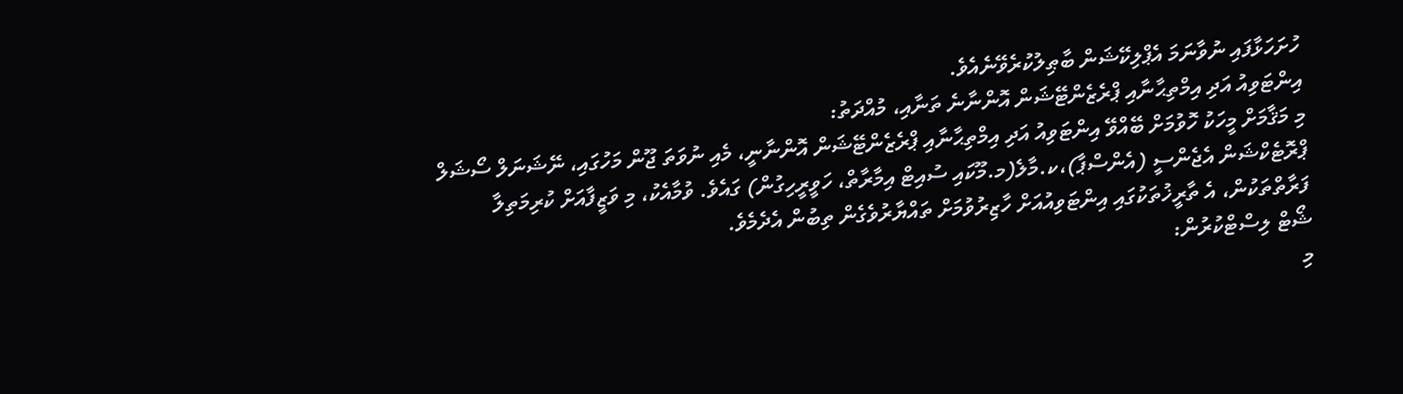ހުށަހަޅާފައި ނުވާނަމަ އެޕްލިކޭޝަން ބާޠިލުކުރެވޭނެއެވެ.
އިންޓަވިއު އަދި އިމްތިޙާނާއި ޕްރެޒެންޓޭޝަން އޮންނާނެ ތަނާއި، މުއްދަތު:
މި މަޤާމަށް މީހަކު ހޮވުމަށް ބޭއްވޭ އިންޓަވިއު އަދި އިމްތިޙާނާއި ޕްރެޒެންޓޭޝަން އޮންނާނީ، މެއި ނުވަތަ ޖޫން މަހުގައި، ނޭޝަނަލް ސޯޝަލް ޕްރޮޓެކްޝަން އެޖެންސީ (އެންސްޕާ)،ކ.މާލެ(މ.މޫކައި ސުއިޓް އިމާރާތް، ހަވީރީހިގުން) ގައެވެ. ވުމާއެކު، މި ވަޒީފާއަށް ކުރިމަތިލާ ފަރާތްތަކުން، އެ ތާރީޚުތަކުގައި އިންޓަވިއުއަށް ހާޒިރުވުމަށް ތައްޔާރުވެގެން ތިބުން އެދެމެވެ.
ޝޯޓް ލިސްޓްކުރުން:
މި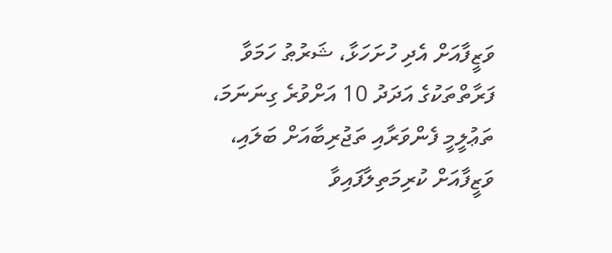ވަޒީފާއަށް އެދި ހުށަހަޅާ، ޝަރުޠު ހަމަވާ ފަރާތްތަކުގެ އަދަދު 10 އަށްވުރެ ގިނަނަމަ، ތަޢުލީމީ ފެންވަރާއި ތަޖުރިބާއަށް ބަލައި، ވަޒީފާއަށް ކުރިމަތިލާފައިވާ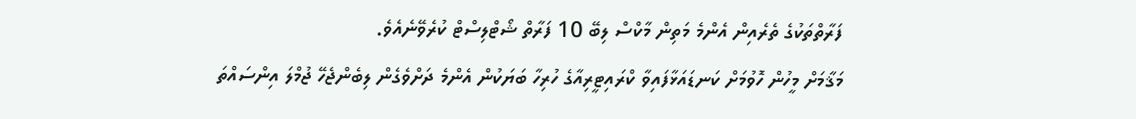ފަރާތްތަކުގެ ތެރެއިން އެންމެ މަތިން މާކްސް ލިބޭ 10 ފަރާތް ޝޯޓްލިސްޓް ކުރެވޭނެއެވެ.
މަޤާމަށް މީހުން ހޮވުމަށް ކަނޑައަޅާފައިވާ ކްރައިޓީރިއާގެ ހުރިހާ ބަޔަކުން އެންމެ ދަށްވެގެން ލިބެންޖެހޭ ޖުމްލަ އިންސައްތަ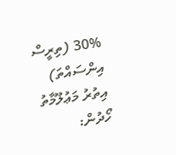30% (ތިރީސް އިންސައްތަ)
އިތުރު މަޢުލޫމާތު ހޯދުން: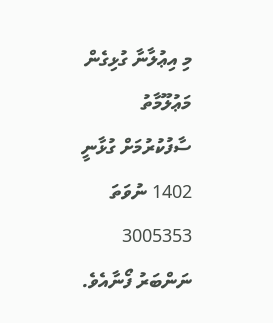މި އިޢުލާނާ ގުޅިގެން މަޢުލޫމާތު ސާފުކުރުމަށް ގުޅާނީ 1402 ނުވަތަ 3005353 ނަންބަރު ފޯނާއެވެ.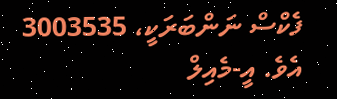ފެކްސް ނަންބަރަކީ، 3003535 އެވެ. އީ-މެއިލް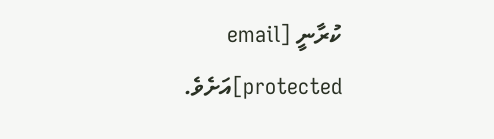ކުރާނީ [email protected]އަށެވެ.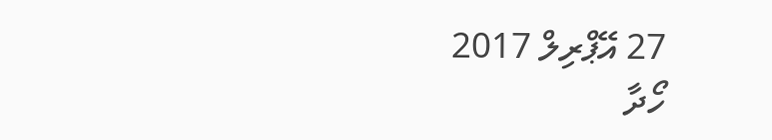27 އޭޕްރިލް 2017
ހޯދާ